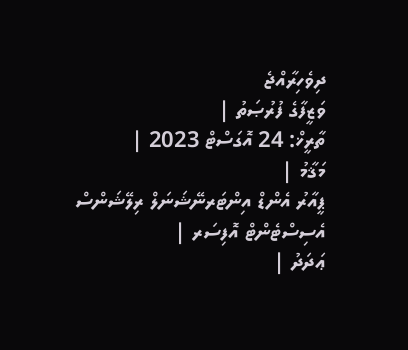ދިވެހިރާއްޖެ
ވަޒީފާގެ ފުރުޞަތު |
ތާރީޚް: 24 އޮގަސްޓް 2023 |
މަޤާމު |
ޕީއާރު އެންޑް އިންޓަރނޭޝަނަލް ރިލޭޝަންސް އެސިސްޓެންޓް އޮފިސަރ |
ޢަދަދު |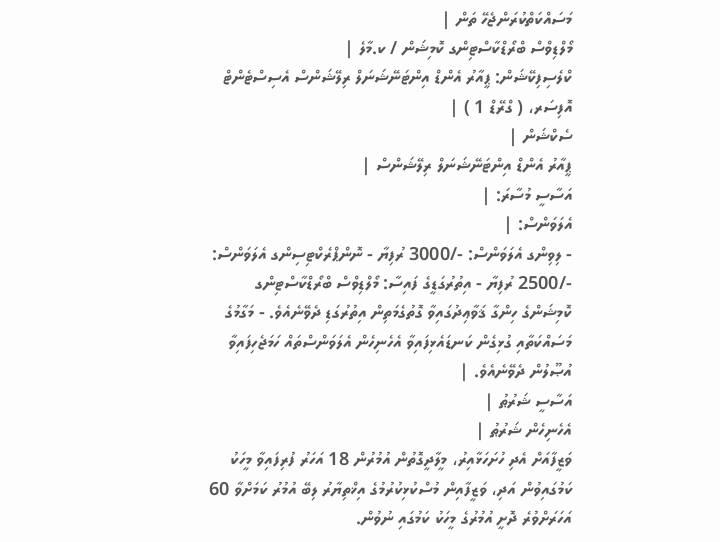މަސައްކަތްކުރަންޖެހޭ ތަން |
މޯލްޑިވްސް ބްރޯޑްކާސްޓިންގ ކޮމިޝަން / ކ.މާލެ |
ކްލެސިފިކޭޝަން: ޕީއާރު އެންޑް އިންޓަނޭޝަނަލް ރިލޭޝަންސް އެސިސްޓެންޓް އޮފިސަރ، ( ގްރޭޑް 1 ) |
ސެކްޝަން |
ޕީއާރު އެންޑް އިންޓަނޭޝަނަލް ރިލޭޝަންސް |
އަސާސީ މުސާރަ: |
އެލަވަންސް: |
- ލިވިންގ އެލަވަންސް: -/3000 ރުފިޔާ - ނޮންޕްރެކްޓިސިންގ އެލަވަންސް: -/2500 ރުފިޔާ - އިތުރުގަޑީގެ ފައިސާ: މޯލްޑިވްސް ބްރޯޑްކާސްޓިންގ ކޮމިޝަންގެ ހިންގާ ޤަވާޢިދުގައިވާ ގޮތުގެމަތިން އިތުރުގަޑި ދެވޭނެއެވެ. - މަގާމުގެ މަސައްކަތާއި ގުޅިގެން ކަނޑައެޅިފައިވާ އެހެނިހެން އެލަވަންސްތައް ހަމަޖެހިފައިވާ އުޞޫލުން ދެވޭނެއެވެ. |
އަސާސީ ޝަރުޠު |
އެހެނިހެން ޝަރުޠު |
ވަޒީފާއަށް އެދި ހުށަހަޅާއިރު، މީލާދީގޮތުން އުމުރުން 18 އަހަރު ފުރިފައިވާ މީހަކު ކަމުގައިވުން އަދި، ވަޒީފާއިން މުސްކުޅިކުރުމުގެ އިޚްތިޔާރު ލިބޭ އުމުރު ކަމަށްވާ 60 އަހަރަށްވުރެ ދޮށީ އުމުރުގެ މީހަކު ކަމުގައި ނުވުން.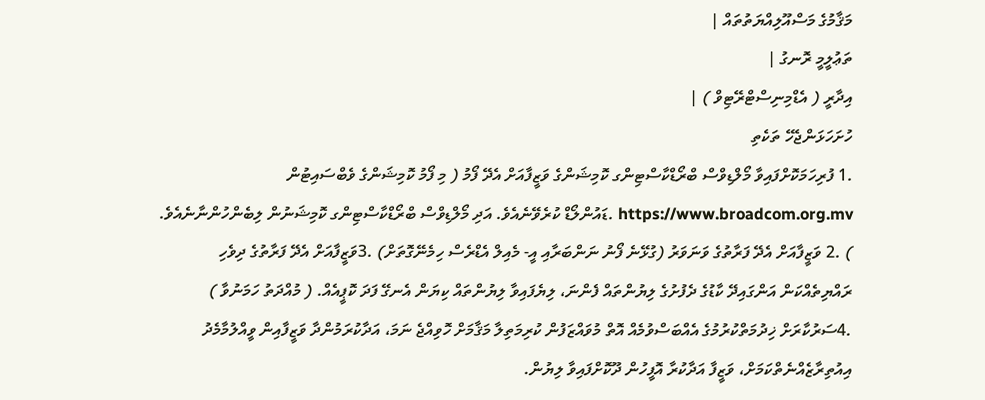މަޤާމުގެ މަސްއޫލިއްޔަތުތައް |
ތަޢުލީމީ ރޮނގު |
އިދާރީ ( އެޑްމިނިސްޓްރޭޓިވް ) |
ހުށަހަޅަންޖެހޭ ތަކެތި
.1 ފުރިހަމަކޮށްފައިވާ މޯލްޑިވްސް ބްރޯޑްކާސްޓިންގ ކޮމިޝަންގެ ވަޒީފާއަށް އެދޭ ފޯމު ( މި ފޯމު ކޮމިޝަންގެ ވެބްސައިޓުން https://www.broadcom.org.mv .ޑައުންލޯޑް ކުރެވޭނެއެވެ. އަދި މޯލްޑިވްސް ބްރޯޑްކާސްޓިންގ ކޮމިޝަނުން ލިބެންހުންނާނެއެވެ. ) .2 ވަޒީފާއަށް އެދޭ ފަރާތުގެ ވަނަވަރު (ގުޅޭނެ ފޯނު ނަންބަރާއި އީ- މެއިލް އެޑްރެސް ހިމެނޭގޮތަށް) .3ވަޒީފާއަށް އެދޭ ފަރާތުގެ ދިވެހި ރައްޔިތެއްކަން އަންގައިދޭ ކާޑުގެ ދެފުށުގެ ލިޔުންތައް ފެންނަ، ލިޔެފައިވާ ލިޔުންތައް ކިޔަން އެނގޭ ފަދަ ކޮޕީއެއް. ( މުއްދަތު ހަމަނުވާ ) .4ސަރުކާރަށް ޚިދުމަތްކުރުމުގެ އެއްބަސްވުމެއް އޮތް މުވައްޒަފުން ކުރިމަތިލާ މަޤާމަށް ހޮވިއްޖެ ނަމަ، އަދާކުރަމުންދާ ވަޒީފާއިން ވީއްލުމާމެދު އިއުތިރާޒެއްނެތްކަމަށް، ވަޒީފާ އަދާކުރާ އޮފީހުން ދޫކޮށްފައިވާ ލިޔުން.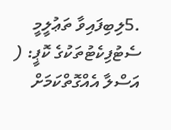.5ލިބިފައިވާ ތަޢުލީމީ ސެޓުފިކެޓުތަކުގެ ކޮޕީ: ( އަސްލާ އެއްގޮތްކަމަށް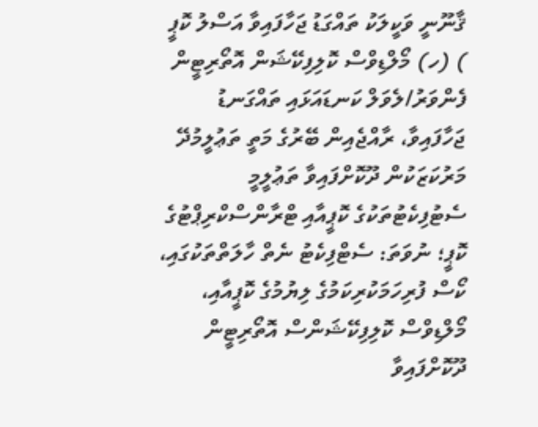ޤާނޫނީ ވަކީލަކު ތައްގަޑު ޖަހާފައިވާ އަސްލު ކޮޕީ ) (ހ) މޯލްޑިވްސް ކޮލިފިކޭޝަން އޮތޯރިޓީން ފެންވަރު/ލެވަލް ކަނޑައަޅައި ތައްގަނޑު ޖަހާފައިވާ، ރާއްޖެއިން ބޭރުގެ މަތީ ތަޢުލީމުދޭ މަރުކަޒަކުން ދޫކޮށްފައިވާ ތަޢުލީމީ ސެޓުފިކެޓުތަކުގެ ކޮޕީއާއި ޓްރާންސްކްރިޕްޓުގެ ކޮޕީ؛ ނުވަތަ: ސެޓްފިކެޓު ނެތް ހާލަތްތަކުގައި، ކޯސް ފުރިހަމަކުރިކަމުގެ ލިޔުމުގެ ކޮޕީއާއި، މޯލްޑިވްސް ކޮލިފިކޭޝަންސް އޮތޯރިޓީން ދޫކޮށްފައިވާ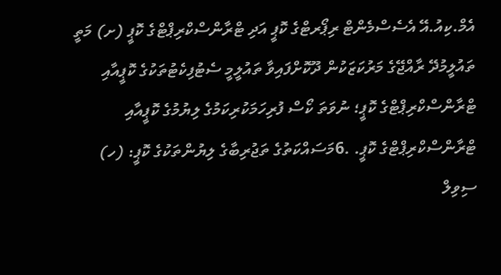އެމް.ކިއު.އޭ އެސެސްމެންޓް ރިޕޯރޓްގެ ކޮޕީ އަދި ޓްރާންސްކްރިޕްޓްގެ ކޮޕީ (ށ) މަތީ ތައުލީމުދޭ ރާއްޖޭގެ މަރުކަޒަކުން ދޫކޮށްފައިވާ ތައުލީމީ ސެޓުފިކެޓުތަކުގެ ކޮޕީއާއި ޓްރާންސްކްރިޕްޓްގެ ކޮޕީ؛ ނުވަތަ ކޯސް ފުރިހަމަކުރިކަމުގެ ލިޔުމުގެ ކޮޕީއާއި ޓްރާންސްކްރިޕްޓްގެ ކޮޕީ. .6މަސައްކަތުގެ ތަޖުރިބާގެ ލިޔުންތަކުގެ ކޮޕީ: (ހ) ސިވިލް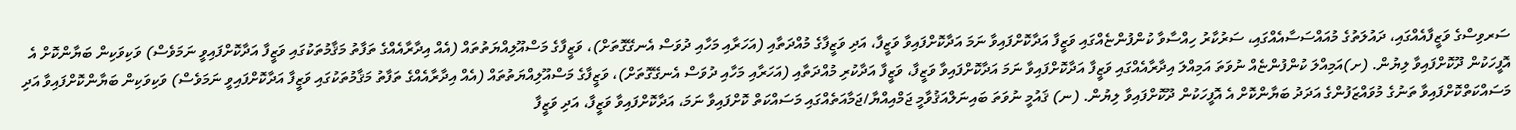ސަރވިސްގެ ވަޒީފާއެއްގައި، ދައުލަތުގެ މުއައްސަސާއެއްގައި، ސަރުކާރު ހިއްސާވާ ކުންފުންޏެއްގައި ވަޒީފާ އަދާކޮށްފައިވާ ނަމަ އަދާކޮށްފައިވާ ވަޒީފާ، އަދި ވަޒީފާގެ މުއްދަތާއި (އަހަރާއި މަހާއި ދުވަސް އެނގޭގޮތަށް)، ވަޒީފާގެ މަސްއޫލިއްޔަތުތައް (އެއް އިދާރާއެއްގެ ތަފާތު މަޤާމުތަކުގައި ވަޒީފާ އަދާކޮށްފައިވީ ނަމަވެސް) ވަކިވަކިން ބަޔާންކޮށް އެ އޮފީހަކުން ދޫކޮށްފައިވާ ލިޔުން. (ށ)އަމިއްލަ ކުންފުންޏެއް ނުވަތަ އަމިއްލަ އިދާރާއެއްގައި ވަޒީފާ އަދާކޮށްފައިވާ ނަމަ އަދާކޮށްފައިވާ ވަޒީފާ، ވަޒީފާ އަދާކުރި މުއްދަތާއި (އަހަރާއި މަހާއި ދުވަސް އެނގޭގޮތަށް)، ވަޒީފާގެ މަސްއޫލިއްޔަތުތައް (އެއް އިދާރާއެއްގެ ތަފާތު މަޤާމުތަކުގައި ވަޒީފާ އަދާކޮށްފައިވީ ނަމަވެސް) ވަކިވަކިން ބަޔާންކޮށްފައިވާ އަދި މަސައްކަތްކޮށްފައިވާ ތަނުގެ މުވައްޒަފުންގެ އަދަދު ބަޔާންކޮށް އެ އޮފީހަކުން ދޫކޮށްފައިވާ ލިޔުން. (ނ) ޤައުމީ ނުވަތަ ބައިނަލްއަޤުވާމީ ޖަމްއިއްޔާ/ޖަމާއަތެއްގައި މަސައްކަތް ކޮށްފައިވާ ނަމަ، އަދާކޮށްފައިވާ ވަޒީފާ، އަދި ވަޒީފާ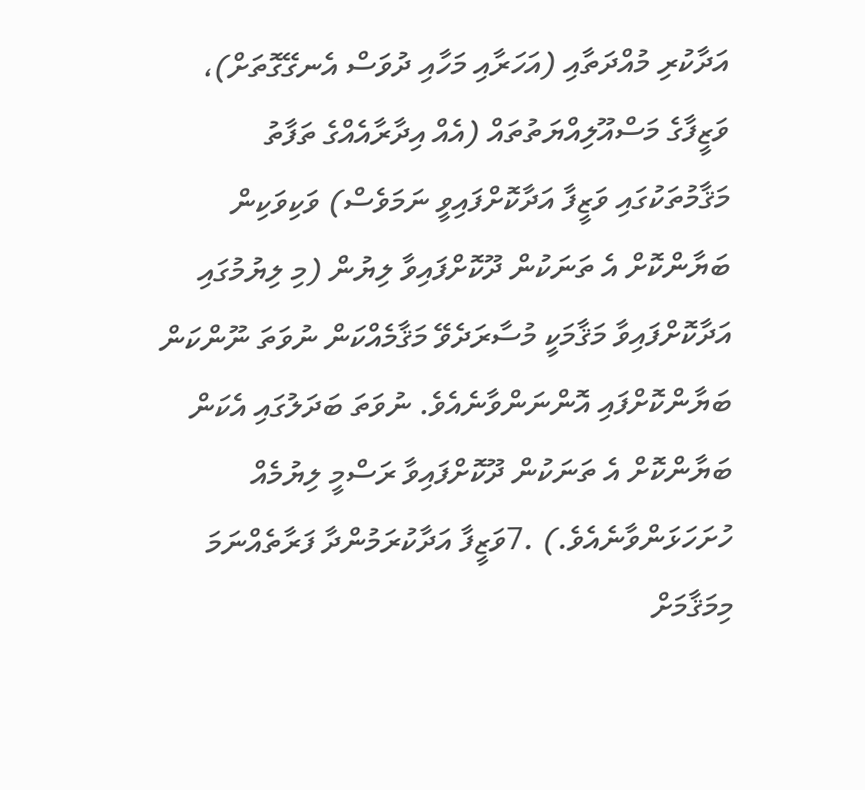އަދާކުރި މުއްދަތާއި (އަހަރާއި މަހާއި ދުވަސް އެނގޭގޮތަށް)، ވަޒީފާގެ މަސްއޫލިއްޔަތުތައް (އެއް އިދާރާއެއްގެ ތަފާތު މަޤާމުތަކުގައި ވަޒީފާ އަދާކޮށްފައިވީ ނަމަވެސް) ވަކިވަކިން ބަޔާންކޮށް އެ ތަނަކުން ދޫކޮށްފައިވާ ލިޔުން (މި ލިޔުމުގައި އަދާކޮށްފައިވާ މަޤާމަކީ މުސާރަދެވޭ މަޤާމެއްކަން ނުވަތަ ނޫންކަން ބަޔާންކޮށްފައި އޮންނަންވާނެއެވެ. ނުވަތަ ބަދަލުގައި އެކަން ބަޔާންކޮށް އެ ތަނަކުން ދޫކޮށްފައިވާ ރަސްމީ ލިޔުމެއް ހުށަހަޅަންވާނެއެވެ.) .7ވަޒީފާ އަދާކުރަމުންދާ ފަރާތެއްނަމަ މިމަޤާމަށް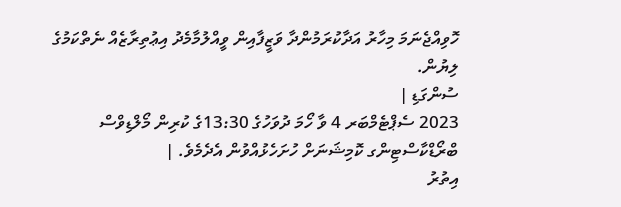ހޮވިއްޖެނަމަ މިހާރު އަދާކުރަމުންދާ ވަޒީފާއިން ވީއްލުމާމެދު އިޢުތިރާޒެއް ނެތްކަމުގެ ލިޔުން.
ސުންގަޑި |
2023 ސެޕްޓެމްބަރ 4 ވާ ހޯމަ ދުވަހުގެ 13:30ގެ ކުރިން މޯލްޑިވްސް ބްރޯޑްކާސްޓިންގ ކޮމިޝަނަށް ހުށަހެޅުއްވުން އެދެމެވެ. |
އިތުރު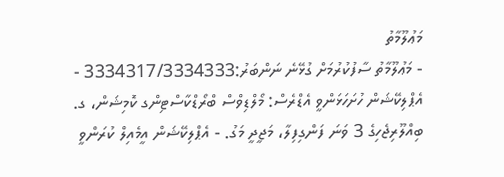މަޢުލޫމާތު
- މަޢުލޫމާތު ސާފުކުރުމަށް ގުޅޭނެ ނަންބަރު:3334317/3334333 - އެޕްލިކޭޝަން ހުށަހަޅަންވީ އެޑްރެސް: މޯލްޑިވްސް ބްރޯޑްކާސްޓިންގ ކޮމިޝަން، ގ. ބިއްލޫރިޖެހިގެ 3 ވަނަ ފަންގިފިލާ، މަޖީދީ މަގު. - އެޕްލިކޭޝަން އީމެއިލް ކުރަންވީ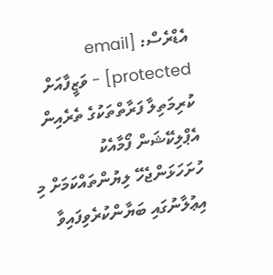އެޑްރެސް: [email protected] - ވަޒީފާއަށް ކުރިމަތިލާ ފަރާތްތަކުގެ ތެރެއިން އެޕްލިކޭޝަން ފޯމާއެކު ހުށަހަޅަންޖެހޭ ލިޔުންތައްކަމަށް މި އިޢުލާނުގައި ބަޔާންކުރެވިފައިވާ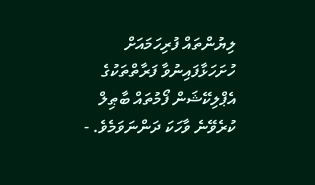ލިޔުންތައް ފުރިހަމައަށް ހުށަހަޅާފައިނުވާ ފަރާތްތަކުގެ އެޕްލިކޭޝަން ފޯމުތައް ބާޠިލް ކުރެވޭނެ ވާހަކަ ދަންނަވަމެވެ. -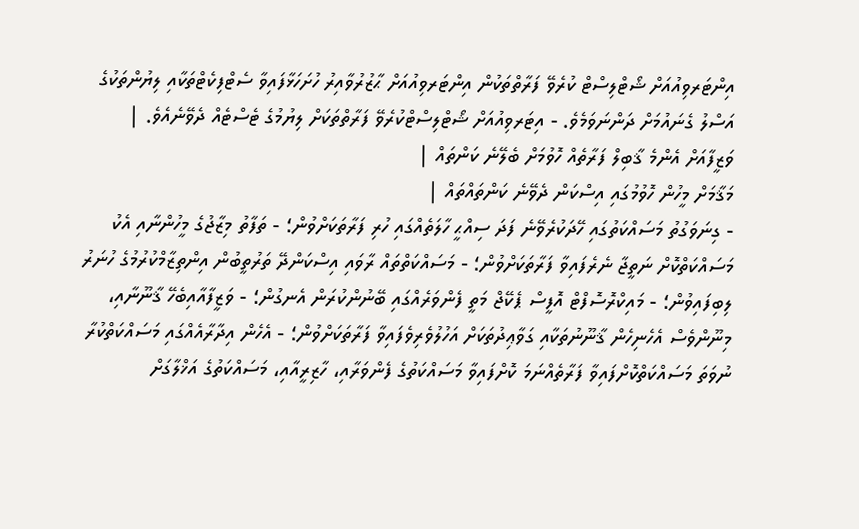އިންޓަރވިއުއަށް ޝޯޓްލިސްޓް ކުރެވޭ ފަރާތްތަކުން އިންޓަރވިއުއަށް ޙާޒުރުވާއިރު ހުށަހަޅާފައިވާ ސެޓްފިކެޓްތަކާއި ލިޔުންތަކުގެ އަސްލު ގެނައުމަށް ދަންނަވަމެވެ. - އިޓަރވިއުއަށް ޝޯޓްލިސްޓްކުރެވޭ ފަރާތްތަކަށް ލިޔުމުގެ ޓެސްޓެއް ދެވޭނެއެވެ. |
ވަޒީފާއަށް އެންމެ ޤާބިލް ފަރާތެއް ހޮވުމަށް ބެލޭނެ ކަންތައް |
މަޤާމަށް މީހުން ހޮވުމުގައި އިސްކަން ދެވޭނެ ކަންތައްތައް |
- ގިނަވަގުތު މަސައްކަތުގައި ހޭދަކުރެވޭނެ ފަދަ ސިއްޙީ ހާލަތެއްގައި ހުރި ފަރާތަކަށްވުން؛ - ތަފާތު މިޒާޖުގެ މީހުންނާއި އެކު މަސައްކަތްކޮށް ނަތީޖާ ނެރެފައިވާ ފަރާތަކަށްވުން؛ - މަސައްކަތްތައް ރާވައި އިސްކަންދޭ ތަރުތީބުން އިންތިޒާމްކުރުމުގެ ހުނަރު ލިބިފައިވުން؛ - މައިކްރޮސޮފްޓް އޮފީސް ޕެކޭޖް މަތީ ފެންވަރެއްގައި ބޭނުންކުރަން އެނގުން؛ - ވަޒީފާއާއިބެހޭ ޤާނޫނާއި، މިނޫންވެސް އެހެނިހެން ޤާނޫނުތަކާއި ގަވާޢިދުތަކަށް އަހުލުވެރިވެފައިވާ ފަރާތަކަށްވުން؛ - އެހެން އިދާރާއެއްގައި މަސައްކަތްކުރާ ނުވަތަ މަސައްކަތްކޮށްފައިވާ ފަރާތެއްނަމަ ކޮށްފައިވާ މަސައްކަތުގެ ފެންވަރާއި، ހާޒިރީއާއި، މަސައްކަތުގެ އަޚްލާގަށް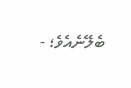ބެލޭނެއެވެ؛ -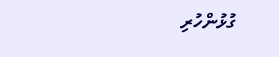ގުޅުންހުރި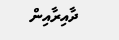ދާއިރާއިން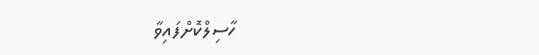ހާސިލްކޮށްފައިވާ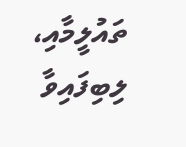ތައުލީމާއި، ލިބިފައިވާ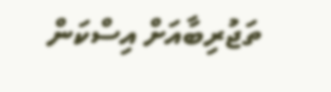ތަޖުރިބާއަށް އިސްކަން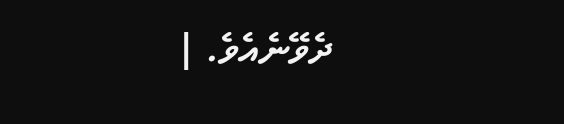ދެވޭނެއެވެ. |